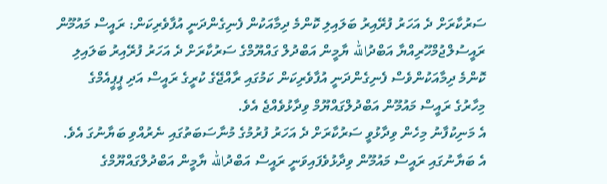ސަރުކާރަށް ދެ އަހަރު ފުރޭއިރު ބަލައިލި ކޮންމެ ދިމާއަކުން ފެނިގެންދަނީ އުފާވެރިކަން: ރައީސް މައުމޫން
ރައީސުލްޖުމްހޫރިއްޔާ އަބްދުالله ޔާމީން އަބްދުލް ގައްޔޫމްގެ ސަރުކާރަށް ދެ އަހަރު ފުރޭއިރު ބަލައިލި ކޮންމެ ދިމާއަކުންވެސް ފެނިގެންދަނީ އުފާވެރިކަން ކަމުގައި ރާއްޖޭގެ ކުރީގެ ރައީސް އަދި ޕީޕީއެމްގެ މިހާރުގެ ރައީސް މައުމޫން އަބްދުލްގައްޔޫމް ވިދާޅުވެއްޖެ އެވެ.
އެ މަނިކުފާނު މިހެން ވިދާޅުވީ ސަރުކާރަށް ދެ އަހަރު ފުރުމުގެ މުނާސަބަތުގައި ނެރުއްވި ބަޔާނުގަ އެވެ.
އެ ބަޔާނުގައި ރައީސް މައުމޫން ވިދާޅުވެފައިވަނީ ރައީސް އަބްދުالله ޔާމީން އަބްދުލްގައްޔޫމްގެ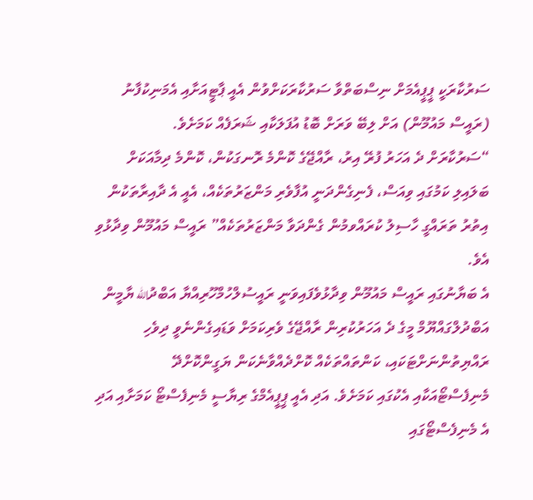ސަރުކާރަކީ ޕީޕީއެމަށް ނިސްބަތްވާ ސަރުކާރަކަށްވުން އެއީ ޕާޓީއަށާއި އެމަނިކުފާނު (ރައީސް މައުމޫން) އަށް ލިބޭ ވަރަށް ބޮޑު އުފަލަކާއި ޝަރަފެއް ކަމަށެވެ.
“ސަރުކާރަށް ދެ އަހަރު ފުރޭ އިރު، ރާއްޖޭގެ ކޮންމެ ރޮނގަކުން، ކޮންމެ ދިމާއަކަށް ބަލައިލި ކަމުގައި ވިއަސް، ފެނިގެންދަނީ އުފާވެރި މަންޒަރުތަކެއް، އެއީ އެ ދާއިރާތަކުން އިތުރު ތަރައްގީ ހާސިލު ކުރައްވމުން ގެންދަވާ މަންޒަރުތަކެއް” ރައީސް މައުމޫން ވިދާޅުވި އެވެ.
އެ ބަޔާނުގައި ރައީސް މައުމޫން ވިދާޅުވެފައިވަނީ ރައީސުލްހުމްހޫރިއްޔާ އަބްދުالله ޔާމީން އަބްދުލްގައްޔޫމް މީގެ ދެ އަހަރުކުރިން ރާއްޖޭގެ ވެރިކަމަށް ވަޑައިގެންނެވީ ދިވެހި ރައްޔިތުންނަށްޓަކައި، ކަންތައްތަކެއް ކޮށްދެއްވާނެކަން ޔަގީންކޮށްދޭ މެނިފެސްޓޯއަކާއި އެކުގައި ކަމަށެވެ. އަދި އެއީ ޕީޕީއެމްގެ ރިޔާސީ މެނިފެސްޓޯ ކަމަށާއި އަދި އެ މެނިފެސްޓޯގައި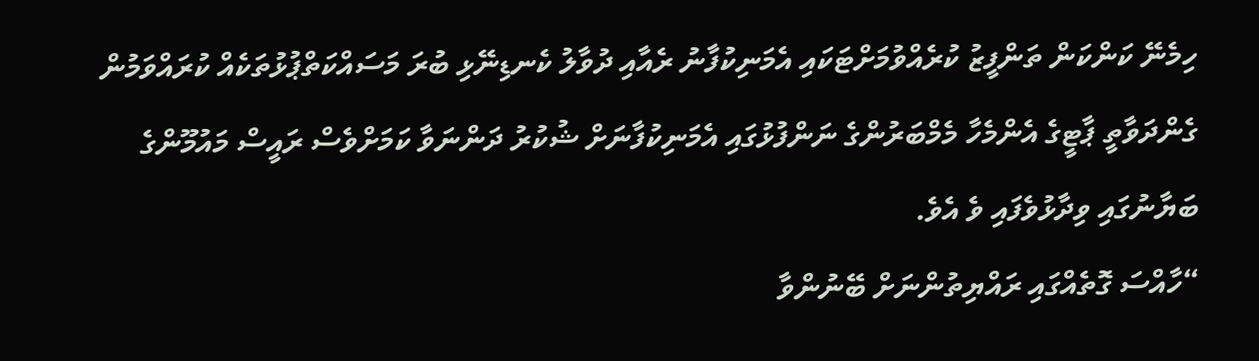ހިމެނޭ ކަންކަން ތަންފީޒު ކުރެއްވުމަށްޓަކައި އެމަނިކުފާނު ރެއާއި ދުވާލު ކެނޑިނޭޅި ބުރަ މަސައްކަތްޕުޅުތަކެއް ކުރައްވަމުން ގެންދަވާތީ ޕާޓީގެ އެންމެހާ މެމްބަރުންގެ ނަންފުޅުގައި އެމަނިކުފާނަށް ޝުކުރު ދަންނަވާ ކަމަށްވެސް ރައީސް މައުމޫންގެ ބަޔާނުގައި ވިދާޅުވެފައި ވެ އެވެ.
“ހާއްސަ ގޮތެއްގައި ރައްޔިތުންނަށް ބޭނުންވާ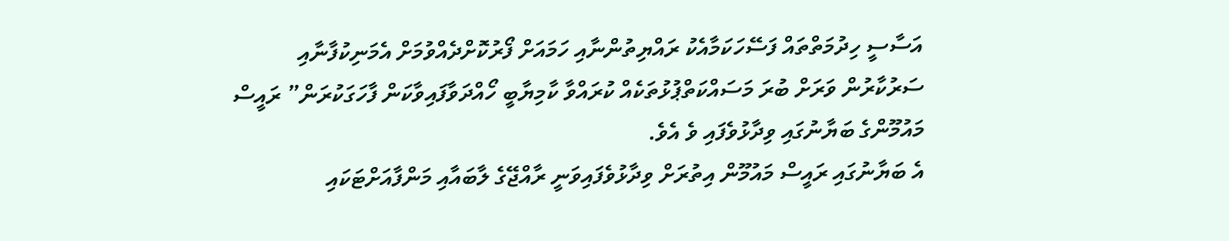އަސާސީ ހިދުމަތްތައް ފަސޭހަކަމާއެކު ރައްޔިތުންނާއި ހަމައަށް ފޯރުކޮށްދެއްވުމަށް އެމަނިކުފާނާއި ސަރުކާރުން ވަރަށް ބުރަ މަސައްކަތްޕުޅުތަކެއް ކުރައްވާ ކާމިޔާބީ ހޯއްދަވާފައިވާކަން ފާހަގަކުރަން” ރައީސް މައުމޫންގެ ބަޔާނުގައި ވިދާޅުވެފައި ވެ އެވެ.
އެ ބަޔާނުގައި ރައީސް މައުމޫން އިތުރަށް ވިދާޅުވެފައިވަނީ ރާއްޖޭގެ ލާބައާއި މަންފާއަށްޓަކައި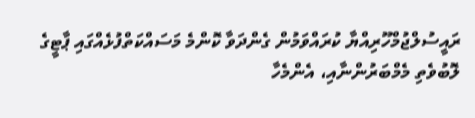ރައީސުލްޖުމްހޫރިއްޔާ ކުރައްވަމުން ގެންދަވާ ކޮންމެ މަސައްކަތްފުޅެއްގައި ޕާޓީގެ ލޮބުވެތި މެމްބަރުންނާއި، އެންމެހާ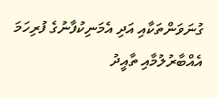ގުނަވަންތަކާއި އަދި އެމަނިކުފާނުގެ ފުރިހަމަ އެއްބާރުލުމާއި ތާއީދު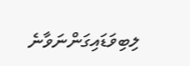ލިބިވަޑައިގަންނަވާނެ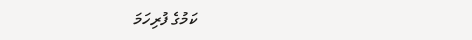ކަމުގެ ފުރިހަމަ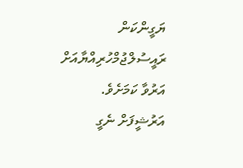ޔަގީންކަން ރައީސުލްޖުމްހުރިއްޔާއަށް އަރުވާ ކަމަށެވެ.
އަރުޝީފަށް ނެގީ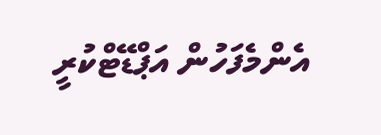އެންމެފަހުން އަޕްޑޭޓްކުރީ